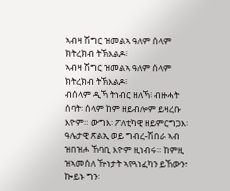ኣብዛ ሽግር ዝመልኣ ዓለም ሰላም ክትረክብ ትኽእልዶ፧
ኣብዛ ሽግር ዝመልኣ ዓለም ሰላም ክትረክብ ትኽእልዶ፧
ብሰላም ዲኻ ትነብር ዘለኻ፧ ብዙሓት ሰባት፡ ሰላም ከም ዘይብሎም ይዛረቡ እዮም። ውግእ፡ ፖለቲካዊ ዘይምርግጋእ፡ ዓሌታዊ ጽልኢ ወይ ግብረ-ሽበራ ኣብ ዝበዝሖ ኸባቢ እዮም ዚነብሩ። ከምዚ ዝኣመሰለ ዅነታት ኣየጓነፈካን ይኸውን፣ ኰይኑ ግን፡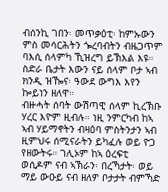ብሰንኪ ገበን፡ መጥቃዕቲ፡ ከምኡውን ምስ መሳርሕትን ጐረባብትን ብዜጋጥም ባእሲ ሰላምካ ኺዝረግ ይኽእል እዩ። ስድራ ቤታት እውን ናይ ሰላም ቦታ ኣብ ክንዲ ዝዀና፡ ዓውደ ውግእ እየን ኰይነን ዘለዋ።
ብዙሓት ሰባት ውሽጣዊ ሰላም ኪረኽቡ ሃረር እዮም ዚብሉ። ነዚ ንምርካብ ከኣ ኣብ ሃይማኖትን ብዛዕባ ምስትንታን ኣብ ዚምህሩ ሰሚናራትን ይካፈሉ ወይ ዮጋ የዘውትሩ። ገሊኦም ከኣ ዕረፍቲ ወሲዶም ናብ ኣኽራን፡ በረኻታት፡ ወይ ማይ ውዑይ ናብ ዘለዎ ቦታታት ብምኻድ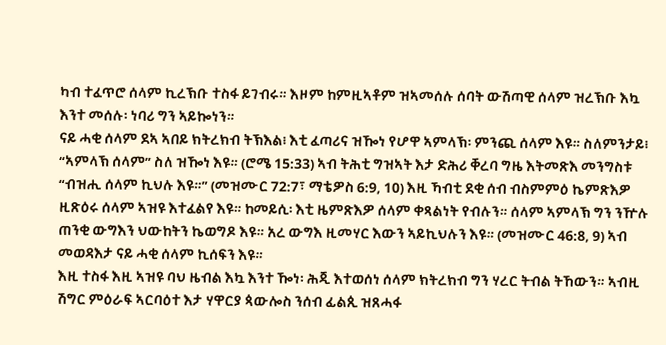ካብ ተፈጥሮ ሰላም ኪረኽቡ ተስፋ ይገብሩ። እዞም ከምዚኣቶም ዝኣመሰሉ ሰባት ውሽጣዊ ሰላም ዝረኽቡ እኳ እንተ መሰሉ፡ ነባሪ ግን ኣይኰነን።
ናይ ሓቂ ሰላም ደኣ ኣበይ ክትረክብ ትኽእል፧ እቲ ፈጣሪና ዝዀነ የሆዋ ኣምላኽ፡ ምንጪ ሰላም እዩ። ስለምንታይ፧ “ኣምላኽ ሰላም” ስለ ዝዀነ እዩ። (ሮሜ 15:33) ኣብ ትሕቲ ግዝኣት እታ ድሕሪ ቐረባ ግዜ እትመጽእ መንግስቱ “ብዝሒ ሰላም ኪህሉ እዩ።” (መዝሙር 72:7፣ ማቴዎስ 6:9, 10) እዚ ኻብቲ ደቂ ሰብ ብስምምዕ ኬምጽእዎ ዚጽዕሩ ሰላም ኣዝዩ እተፈልየ እዩ። ከመይሲ፡ እቲ ዜምጽእዎ ሰላም ቀጻልነት የብሉን። ሰላም ኣምላኽ ግን ንዅሉ ጠንቂ ውግእን ህውከትን ኬወግዶ እዩ። አረ ውግእ ዚመሃር እውን ኣይኪህሉን እዩ። (መዝሙር 46:8, 9) ኣብ መወዳእታ ናይ ሓቂ ሰላም ኪሰፍን እዩ።
እዚ ተስፋ እዚ ኣዝዩ ባህ ዜብል እኳ እንተ ዀነ፡ ሕጂ እተወሰነ ሰላም ክትረክብ ግን ሃረር ትብል ትኸውን። ኣብዚ ሽግር ምዕራፍ ኣርባዕተ እታ ሃዋርያ ጳውሎስ ንሰብ ፊልጲ ዝጸሓፋ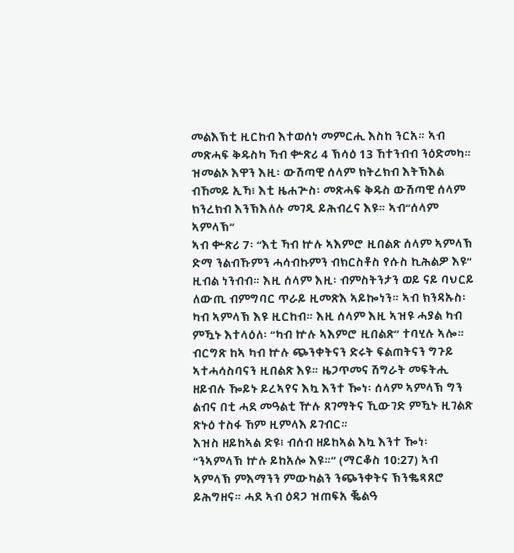መልእኽቲ ዚርከብ እተወሰነ መምርሒ እስከ ንርአ። ኣብ መጽሓፍ ቅዱስካ ኻብ ቍጽሪ 4 ኽሳዕ 13 ኸተንብብ ንዕድመካ።
ዝመልኦ እዋን እዚ፡ ውሽጣዊ ሰላም ክትረክብ እትኽእል ብኸመይ ኢኻ፧ እቲ ዜሐጕስ፡ መጽሓፍ ቅዱስ ውሽጣዊ ሰላም ክንረክብ እንኽእለሉ መገዲ ይሕብረና እዩ። ኣብ“ሰላም ኣምላኽ”
ኣብ ቍጽሪ 7፡ “እቲ ኻብ ኵሉ ኣእምሮ ዚበልጽ ሰላም ኣምላኽ ድማ ንልብኹምን ሓሳብኩምን ብክርስቶስ የሱስ ኪሕልዎ እዩ” ዚብል ነንብብ። እዚ ሰላም እዚ፡ ብምስትንታን ወይ ናይ ባህርይ ለውጢ ብምግባር ጥራይ ዚመጽእ ኣይኰነን። ኣብ ክንዳኡስ፡ ካብ ኣምላኽ እዩ ዚርከብ። እዚ ሰላም እዚ ኣዝዩ ሓያል ካብ ምዃኑ እተላዕለ፡ “ካብ ኵሉ ኣእምሮ ዚበልጽ” ተባሂሉ ኣሎ። ብርግጽ ከኣ ካብ ኵሉ ጭንቀትናን ድሩት ፍልጠትናን ግጉይ ኣተሓሳስባናን ዚበልጽ እዩ። ዜጋጥመና ሽግራት መፍትሒ ዘይብሉ ዀይኑ ይረኣየና እኳ እንተ ዀነ፡ ሰላም ኣምላኽ ግን ልብና በቲ ሓደ መዓልቲ ዅሉ ጸገማትና ኺውገድ ምዃኑ ዚገልጽ ጽኑዕ ተስፋ ኸም ዚምላእ ይገብር።
እዝስ ዘይከኣል ድዩ፧ ብሰብ ዘይከኣል እኳ እንተ ዀነ፡ “ንኣምላኽ ኵሉ ይከአሎ እዩ።” (ማርቆስ 10:27) ኣብ ኣምላኽ ምእማንን ምውካልን ንጭንቀትና ኽንቈጻጸሮ ይሕግዘና። ሓደ ኣብ ዕዳጋ ዝጠፍአ ቘልዓ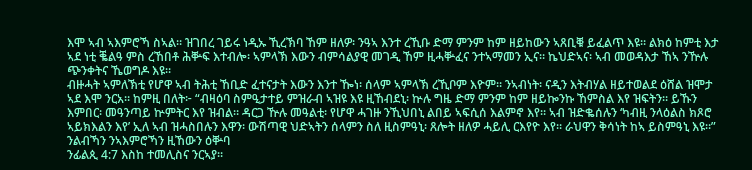እሞ ኣብ ኣእምሮኻ ስኣል። ዝገበረ ገይሩ ነዲኡ ኺረኽባ ኸም ዘለዎ፡ ንዓኣ እንተ ረኺቡ ድማ ምንም ከም ዘይከውን ኣጸቢቑ ይፈልጥ እዩ። ልክዕ ከምቲ እታ ኣደ ነቲ ቘልዓ ምስ ረኸበቶ ሕቝፍ እተብሎ፡ ኣምላኽ እውን ብምሳልያዊ መገዲ ኸም ዚሓቝፈና ንተኣማመን ኢና። ኬህድኣና፡ ኣብ መወዳእታ ኸኣ ንዅሉ ጭንቀትና ኼወግዶ እዩ።
ብዙሓት ኣምለኽቲ የሆዋ ኣብ ትሕቲ ኸቢድ ፈተናታት እውን እንተ ዀነ፡ ሰላም ኣምላኽ ረኺቦም እዮም። ንኣብነት፡ ናዲን እትብሃል ዘይተወልደ ዕሸል ዝሞታ ኣደ እሞ ንርአ። ከምዚ በለት፦ “ብዛዕባ ስምዒታተይ ምዝራብ ኣዝዩ እዩ ዚኸብደኒ፡ ኵሉ ግዜ ድማ ምንም ከም ዘይኰንኩ ኸምስል እየ ዝፍትን። ይኹን እምበር፡ መዓንጣይ ኵምትር እየ ዝብል። ዳርጋ ዅሉ መዓልቲ፡ የሆዋ ሓገዙ ንኺህበኒ ልበይ ኣፍሲሰ እልምኖ እየ። ኣብ ዝድቈሰሉን ‘ካብዚ ንላዕልስ ክጾሮ ኣይክእልን እየ’ ኢለ ኣብ ዝሓስበሉን እዋን፡ ውሽጣዊ ህድኣትን ሰላምን ስለ ዚስምዓኒ፡ ጸሎት ዘለዎ ሓይሊ ርእየዮ እየ። ራህዋን ቅሳነት ከኣ ይስምዓኒ እዩ።”
ንልብኻን ንኣእምሮኻን ዚኸውን ዕቝባ
ንፊልጲ 4:7 እስከ ተመሊስና ንርኣያ።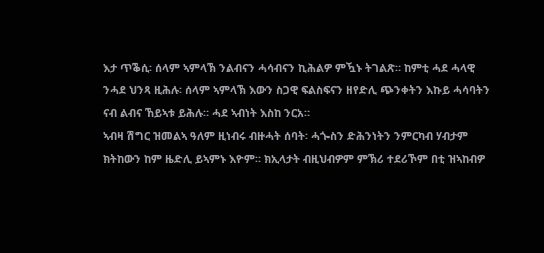እታ ጥቕሲ፡ ሰላም ኣምላኽ ንልብናን ሓሳብናን ኪሕልዎ ምዃኑ ትገልጽ። ከምቲ ሓደ ሓላዊ ንሓደ ህንጻ ዚሕሉ፡ ሰላም ኣምላኽ እውን ስጋዊ ፍልስፍናን ዘየድሊ ጭንቀትን እኩይ ሓሳባትን ናብ ልብና ኸይኣቱ ይሕሉ። ሓደ ኣብነት እስከ ንርአ።
ኣብዛ ሽግር ዝመልኣ ዓለም ዚነብሩ ብዙሓት ሰባት፡ ሓጐስን ድሕንነትን ንምርካብ ሃብታም ክትከውን ከም ዜድሊ ይኣምኑ እዮም። ክኢላታት ብዚህብዎም ምኽሪ ተደሪኾም በቲ ዝኣከብዎ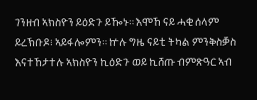ገንዘብ ኣክስዮን ይዕድጉ ይዀኑ። እሞኸ ናይ ሓቂ ሰላም ይረኽቡዶ፧ ኣይፋሎምን። ኵሉ ግዜ ናይቲ ትካል ምንቅስቓስ እናተኸታተሉ ኣክስዮን ኪዕድጉ ወይ ኪሸጡ ብምጽዓር ኣብ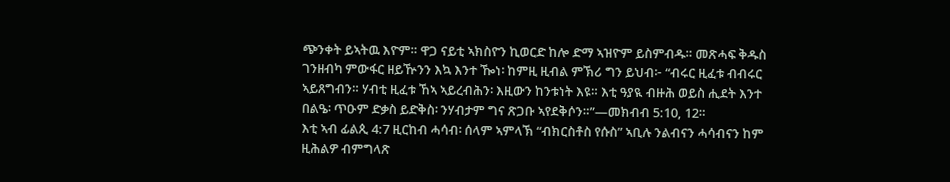ጭንቀት ይኣትዉ እዮም። ዋጋ ናይቲ ኣክስዮን ኪወርድ ከሎ ድማ ኣዝዮም ይስምብዱ። መጽሓፍ ቅዱስ ገንዘብካ ምውፋር ዘይዅንን እኳ እንተ ዀነ፡ ከምዚ ዚብል ምኽሪ ግን ይህብ፦ “ብሩር ዚፈቱ ብብሩር ኣይጸግብን። ሃብቲ ዚፈቱ ኸኣ ኣይረብሕን፡ እዚውን ከንቱነት እዩ። እቲ ዓያዪ ብዙሕ ወይስ ሒደት እንተ በልዔ፡ ጥዑም ድቃስ ይድቅስ፡ ንሃብታም ግና ጽጋቡ ኣየደቅሶን።”—መክብብ 5:10, 12።
እቲ ኣብ ፊልጲ 4:7 ዚርከብ ሓሳብ፡ ሰላም ኣምላኽ “ብክርስቶስ የሱስ” ኣቢሉ ንልብናን ሓሳብናን ከም ዚሕልዎ ብምግላጽ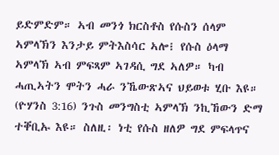ይድምድም። ኣብ መንጎ ክርስቶስ የሱስን ሰላም ኣምላኽን እንታይ ምትእስሳር ኣሎ፧ የሱስ ዕላማ ኣምላኽ ኣብ ምፍጻም ኣገዳሲ ግደ ኣለዎ። ካብ ሓጢኣትን ሞትን ሓራ ንኼውጽኣና ህይወቱ ሂቡ እዩ። (ዮሃንስ 3:16) ንጉስ መንግስቲ ኣምላኽ ንኪኸውን ድማ ተቐቢኡ እዩ። ስለዚ፡ ነቲ የሱስ ዘለዎ ግደ ምፍላጥና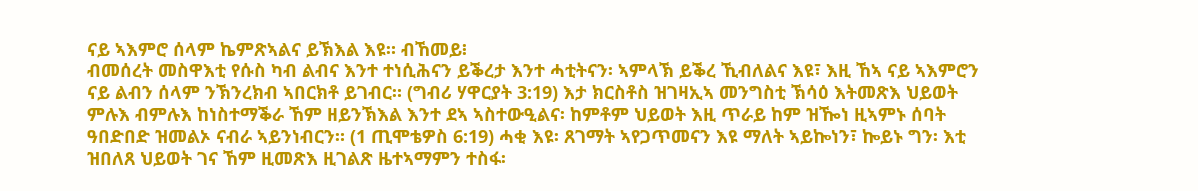ናይ ኣእምሮ ሰላም ኬምጽኣልና ይኽእል እዩ። ብኸመይ፧
ብመሰረት መስዋእቲ የሱስ ካብ ልብና እንተ ተነሲሕናን ይቕረታ እንተ ሓቲትናን፡ ኣምላኽ ይቕረ ኺብለልና እዩ፣ እዚ ኸኣ ናይ ኣእምሮን ናይ ልብን ሰላም ንኽንረክብ ኣበርክቶ ይገብር። (ግብሪ ሃዋርያት 3:19) እታ ክርስቶስ ዝገዛኢኣ መንግስቲ ኽሳዕ እትመጽእ ህይወት ምሉእ ብምሉእ ከነስተማቕራ ኸም ዘይንኽእል እንተ ደኣ ኣስተውዒልና፡ ከምቶም ህይወት እዚ ጥራይ ከም ዝዀነ ዚኣምኑ ሰባት ዓበድበድ ዝመልኦ ናብራ ኣይንነብርን። (1 ጢሞቴዎስ 6:19) ሓቂ እዩ፡ ጸገማት ኣየጋጥመናን እዩ ማለት ኣይኰነን፣ ኰይኑ ግን፡ እቲ ዝበለጸ ህይወት ገና ኸም ዚመጽእ ዚገልጽ ዜተኣማምን ተስፋ፡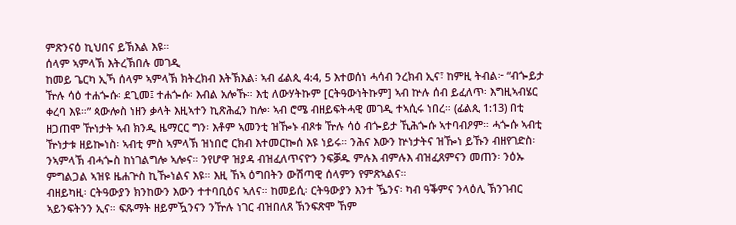ምጽንናዕ ኪህበና ይኽእል እዩ።
ሰላም ኣምላኽ እትረኽበሉ መገዲ
ከመይ ጌርካ ኢኻ ሰላም ኣምላኽ ክትረክብ እትኽእል፧ ኣብ ፊልጲ 4:4, 5 እተወሰነ ሓሳብ ንረክብ ኢና፣ ከምዚ ትብል፦ “ብጐይታ ዅሉ ሳዕ ተሐጐሱ፡ ደጊመ፤ ተሐጐሱ፡ እብል አሎኹ። እቲ ለውሃትኩም [ርትዓውነትኩም] ኣብ ኵሉ ሰብ ይፈለጥ፡ እግዚኣብሄር ቀረባ እዩ።” ጳውሎስ ነዘን ቃላት እዚኣተን ኪጽሕፈን ከሎ፡ ኣብ ሮሜ ብዘይፍትሓዊ መገዲ ተኣሲሩ ነበረ። (ፊልጲ 1:13) በቲ ዘጋጠሞ ዅነታት ኣብ ክንዲ ዜማርር ግን፡ እቶም ኣመንቲ ዝዀኑ ብጾቱ ዅሉ ሳዕ ብጐይታ ኺሕጐሱ ኣተባብዖም። ሓጐሱ ኣብቲ ዅነታቱ ዘይኰነስ፡ ኣብቲ ምስ ኣምላኽ ዝነበሮ ርክብ እተመርኰሰ እዩ ነይሩ። ንሕና እውን ኵነታትና ዝዀነ ይኹን ብዘየገድስ፡ ንኣምላኽ ብሓጐስ ከነገልግሎ ኣሎና። ንየሆዋ ዝያዳ ብዝፈለጥናዮን ንፍቓዱ ምሉእ ብምሉእ ብዝፈጸምናን መጠን፡ ንዕኡ ምግልጋል ኣዝዩ ዜሐጕስ ኪዀነልና እዩ። እዚ ኸኣ ዕግበትን ውሽጣዊ ሰላምን የምጽኣልና።
ብዘይካዚ፡ ርትዓውያን ክንከውን እውን ተተባቢዕና ኣለና። ከመይሲ፡ ርትዓውያን እንተ ዄንና፡ ካብ ዓቕምና ንላዕሊ ኽንገብር ኣይንፍትንን ኢና። ፍጹማት ዘይምዃንናን ንዅሉ ነገር ብዝበለጸ ኽንፍጽሞ ኸም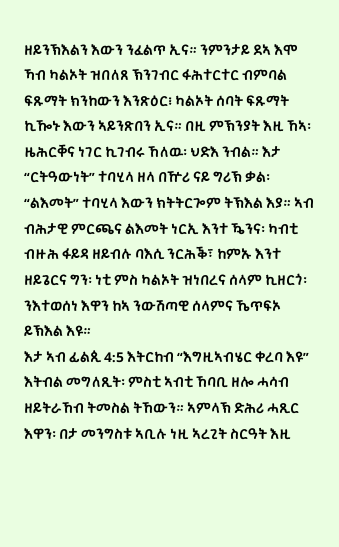ዘይንኽእልን እውን ንፈልጥ ኢና። ንምንታይ ደኣ እሞ ኻብ ካልኦት ዝበለጸ ኽንገብር ፋሕተርተር ብምባል ፍጹማት ክንከውን እንጽዕር፧ ካልኦት ሰባት ፍጹማት ኪዀኑ እውን ኣይንጽበን ኢና። በዚ ምኽንያት እዚ ኸኣ፡ ዜሕርቐና ነገር ኪገብሩ ኸለዉ፡ ህድእ ንብል። እታ “ርትዓውነት” ተባሂላ ዘላ በዅሪ ናይ ግሪኽ ቃል፡ “ልእመት” ተባሂላ እውን ክትትርጐም ትኽእል እያ። ኣብ ብሕታዊ ምርጫና ልእመት ነርኢ እንተ ዄንና፡ ካብቲ ብዙሕ ፋይዳ ዘይብሉ ባእሲ ንርሕቕ፣ ከምኡ እንተ ዘይጌርና ግን፡ ነቲ ምስ ካልኦት ዝነበረና ሰላም ኪዘርጎ፡ ንእተወሰነ እዋን ከኣ ንውሽጣዊ ሰላምና ኼጥፍኦ ይኽእል እዩ።
እታ ኣብ ፊልጲ 4:5 እትርከብ “እግዚኣብሄር ቀረባ እዩ” እትብል መግለጺት፡ ምስቲ ኣብቲ ኸባቢ ዘሎ ሓሳብ ዘይትራኸብ ትመስል ትኸውን። ኣምላኽ ድሕሪ ሓጺር እዋን፡ በታ መንግስቱ ኣቢሉ ነዚ ኣረጊት ስርዓት እዚ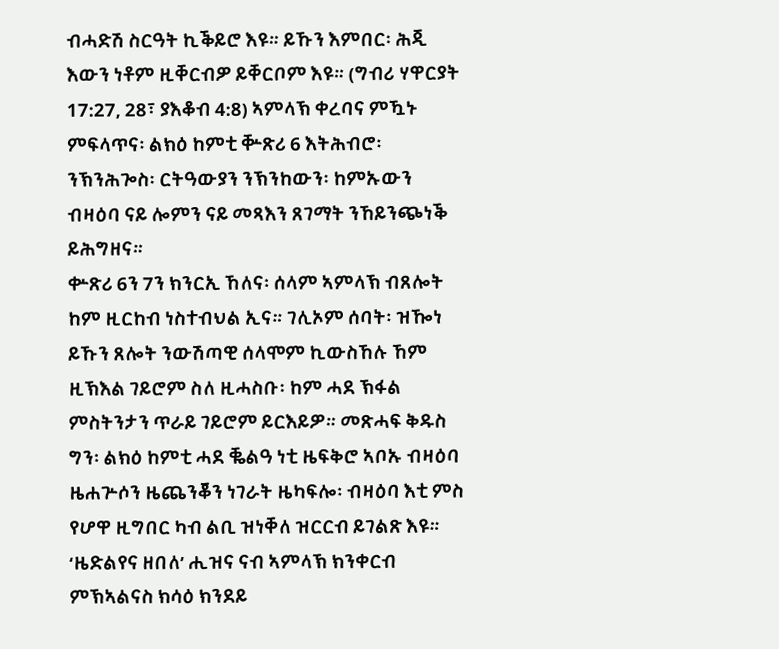ብሓድሽ ስርዓት ኪቕይሮ እዩ። ይኹን እምበር፡ ሕጂ እውን ነቶም ዚቐርብዎ ይቐርቦም እዩ። (ግብሪ ሃዋርያት 17:27, 28፣ ያእቆብ 4:8) ኣምላኽ ቀረባና ምዃኑ ምፍላጥና፡ ልክዕ ከምቲ ቝጽሪ 6 እትሕብሮ፡ ንኽንሕጐስ፡ ርትዓውያን ንኽንከውን፡ ከምኡውን ብዛዕባ ናይ ሎምን ናይ መጻእን ጸገማት ንኸይንጭነቕ ይሕግዘና።
ቍጽሪ 6ን 7ን ክንርኢ ኸለና፡ ሰላም ኣምላኽ ብጸሎት ከም ዚርከብ ነስተብህል ኢና። ገሊኦም ሰባት፡ ዝዀነ ይኹን ጸሎት ንውሽጣዊ ሰላሞም ኪውስኸሉ ኸም ዚኽእል ገይሮም ስለ ዚሓስቡ፡ ከም ሓደ ኽፋል ምስትንታን ጥራይ ገይሮም ይርእይዎ። መጽሓፍ ቅዱስ ግን፡ ልክዕ ከምቲ ሓደ ቘልዓ ነቲ ዜፍቅሮ ኣቦኡ ብዛዕባ ዜሐጕሶን ዜጨንቖን ነገራት ዜካፍሎ፡ ብዛዕባ እቲ ምስ የሆዋ ዚግበር ካብ ልቢ ዝነቐለ ዝርርብ ይገልጽ እዩ። ‘ዜድልየና ዘበለ’ ሒዝና ናብ ኣምላኽ ክንቀርብ ምኽኣልናስ ክሳዕ ክንደይ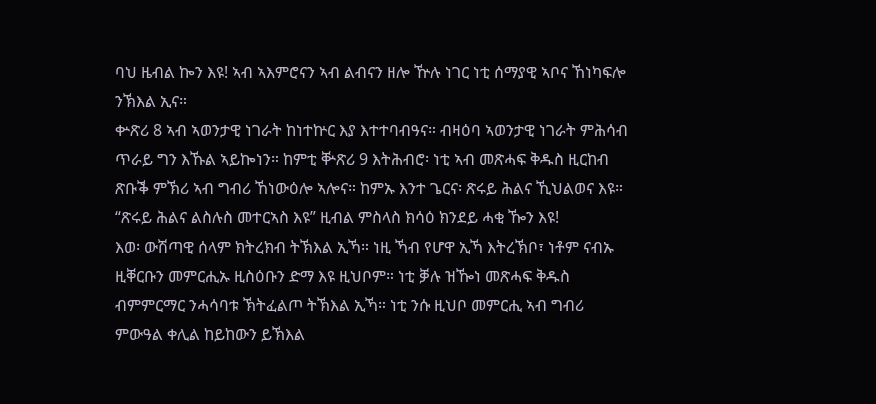ባህ ዜብል ኰን እዩ! ኣብ ኣእምሮናን ኣብ ልብናን ዘሎ ዅሉ ነገር ነቲ ሰማያዊ ኣቦና ኸነካፍሎ ንኽእል ኢና።
ቍጽሪ 8 ኣብ ኣወንታዊ ነገራት ከነተኵር እያ እተተባብዓና። ብዛዕባ ኣወንታዊ ነገራት ምሕሳብ ጥራይ ግን እኹል ኣይኰነን። ከምቲ ቝጽሪ 9 እትሕብሮ፡ ነቲ ኣብ መጽሓፍ ቅዱስ ዚርከብ ጽቡቕ ምኽሪ ኣብ ግብሪ ኸነውዕሎ ኣሎና። ከምኡ እንተ ጌርና፡ ጽሩይ ሕልና ኺህልወና እዩ። “ጽሩይ ሕልና ልስሉስ መተርኣስ እዩ” ዚብል ምስላስ ክሳዕ ክንደይ ሓቂ ዀን እዩ!
እወ፡ ውሽጣዊ ሰላም ክትረክብ ትኽእል ኢኻ። ነዚ ኻብ የሆዋ ኢኻ እትረኽቦ፣ ነቶም ናብኡ ዚቐርቡን መምርሒኡ ዚስዕቡን ድማ እዩ ዚህቦም። ነቲ ቓሉ ዝዀነ መጽሓፍ ቅዱስ ብምምርማር ንሓሳባቱ ኽትፈልጦ ትኽእል ኢኻ። ነቲ ንሱ ዚህቦ መምርሒ ኣብ ግብሪ ምውዓል ቀሊል ከይከውን ይኽእል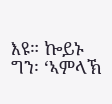እዩ። ኰይኑ ግን፡ ‘ኣምላኽ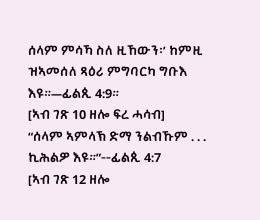ሰላም ምሳኻ ስለ ዚኸውን፡’ ከምዚ ዝኣመሰለ ጻዕሪ ምግባርካ ግቡእ እዩ።—ፊልጲ 4:9።
[ኣብ ገጽ 10 ዘሎ ፍረ ሓሳብ]
“ሰላም ኣምላኽ ድማ ንልብኹም . . . ኪሕልዎ እዩ።”--ፊልጲ 4:7
[ኣብ ገጽ 12 ዘሎ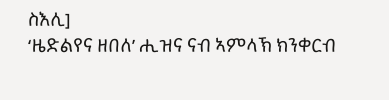ስእሊ]
‘ዜድልየና ዘበለ’ ሒዝና ናብ ኣምላኽ ክንቀርብ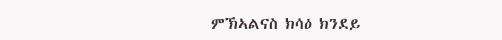ምኽኣልናስ ክሳዕ ክንደይ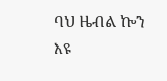ባህ ዜብል ኰን እዩ